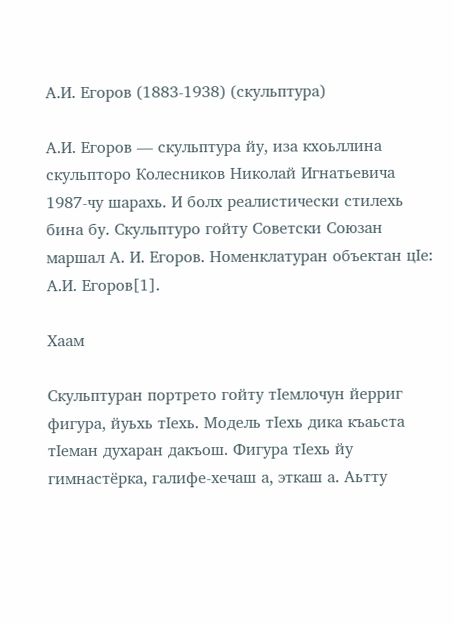А.И. Егоров (1883-1938) (скульптура)

А.И. Егоров — скульптура йу, иза кхоьллина скульпторо Колесников Николай Игнатьевича 1987-чу шарахь. И болх реалистически стилехь бина бу. Скульптуро гойту Советски Союзан маршал А. И. Егоров. Номенклатуран объектан цӀе: А.И. Егоров[1].

Хаам

Скульптуран портрето гойту тӀемлочун йерриг фигура, йуьхь тӀехь. Модель тӀехь дика къаьста тӀеман духаран дакъош. Фигура тӀехь йу гимнастёрка, галифе-хечаш а, эткаш а. Аьтту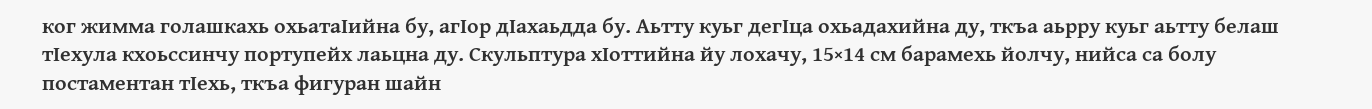ког жимма голашкахь охьатаӀийна бу, агӀор дӀахаьдда бу. Аьтту куьг дегӀца охьадахийна ду, ткъа аьрру куьг аьтту белаш тӀехула кхоьссинчу портупейх лаьцна ду. Скульптура хӀоттийна йу лохачу, 15×14 см барамехь йолчу, нийса са болу постаментан тӀехь, ткъа фигуран шайн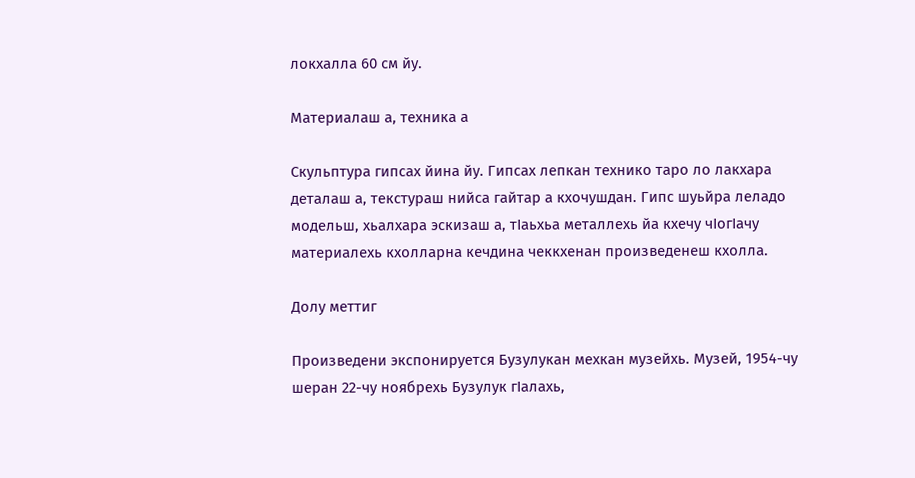локхалла 60 см йу.

Материалаш а, техника а

Скульптура гипсах йина йу. Гипсах лепкан технико таро ло лакхара деталаш а, текстураш нийса гайтар а кхочушдан. Гипс шуьйра леладо модельш, хьалхара эскизаш а, тӀаьхьа металлехь йа кхечу чӀогӀачу материалехь кхолларна кечдина чеккхенан произведенеш кхолла.

Долу меттиг

Произведени экспонируется Бузулукан мехкан музейхь. Музей, 1954-чу шеран 22-чу ноябрехь Бузулук гӀалахь,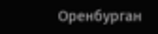Оренбурган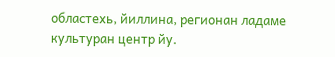областехь, йиллина, регионан ладаме культуран центр йу.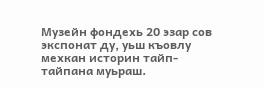Музейн фондехь 20 эзар сов экспонат ду, уьш къовлу мехкан историн тайп-тайпана муьраш.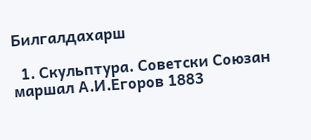Билгалдахарш

  1. Скульптура. Советски Союзан маршал А.И.Егоров 1883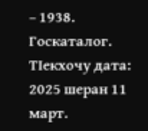– 1938. Госкаталог. ТӀекхочу дата: 2025 шеран 11 март.